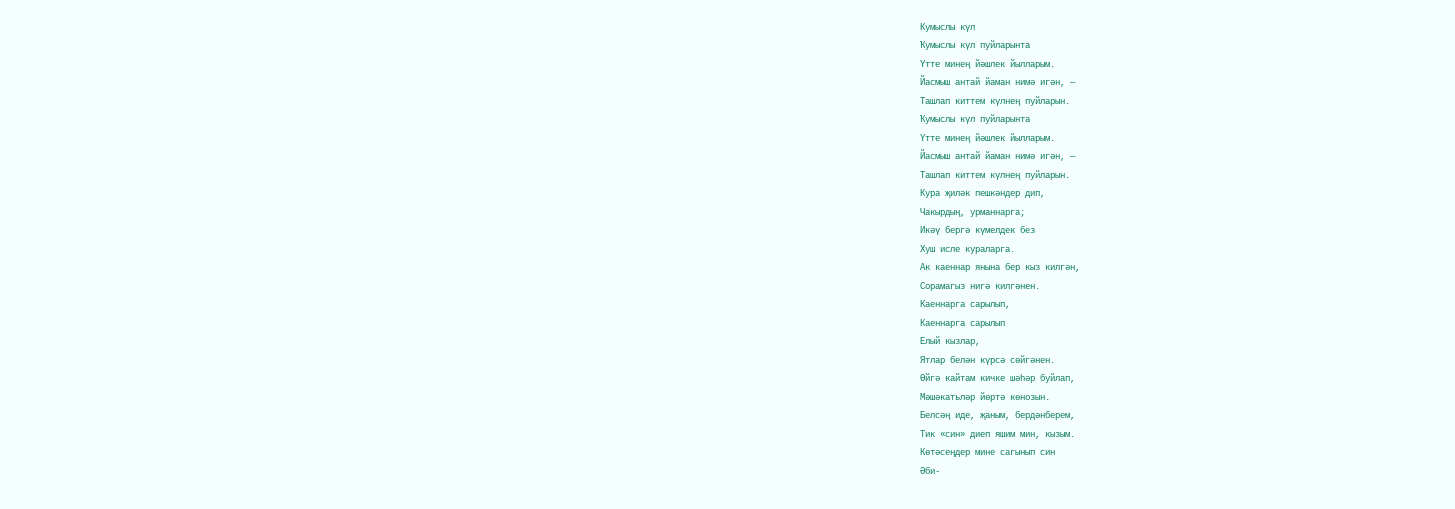Кумыслы күл
Ҡумыслы күл пуйларынта
Үтте минең йәшлек йылларым.
Йасмыш антай йаман нимә игән, —
Ташлап киттем күлнең пуйларын.
Ҡумыслы күл пуйларынта
Үтте минең йәшлек йылларым.
Йасмыш антай йаман нимә игән, —
Ташлап киттем күлнең пуйларын.
Кура җиләк пешкәндер дип,
Чакырдың, урманнарга;
Икәү бергә күмелдек без
Хуш исле кураларга.
Ак каеннар янына бер кыз килгән,
Сорамагыз нигә килгәнен.
Каеннарга сарылып,
Каеннарга сарылып
Елый кызлар,
Ятлар белән күрсә сөйгәнен.
Өйгә кайтам кичке шәһәр буйлап,
Мәшәкатьләр йөртә көнозын.
Белсәң иде, җаным, бердәнберем,
Тик «син» диеп яшим мин, кызым.
Көтәсеңдер мине сагынып син
Әби-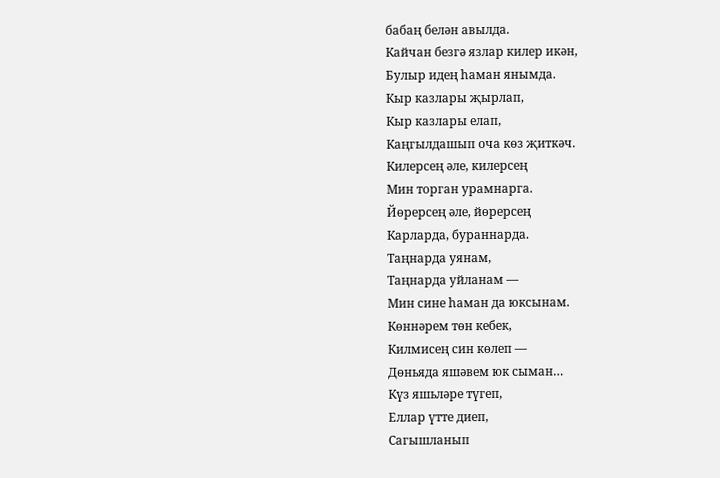бабаң белән авылда.
Кайчан безгә язлар килер икән,
Булыр идең һаман янымда.
Кыр казлары җырлап,
Кыр казлары елап,
Каңгылдашып оча көз җиткәч.
Килерсең әле, килерсең
Мин торган урамнарга.
Йөрерсең әле, йөрерсең
Карларда, бураннарда.
Таңнарда уянам,
Таңнарда уйланам —
Мин сине һаман да юксынам.
Көннәрем төн кебек,
Килмисең син көлеп —
Дөньяда яшәвем юк сыман…
Күз яшьләре түгеп,
Еллар үтте диеп,
Сагышланып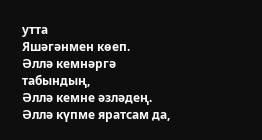утта
Яшәгәнмен көеп.
Әллә кемнәргә табындың,
Әллә кемне әзләдең.
Әллә күпме яратсам да,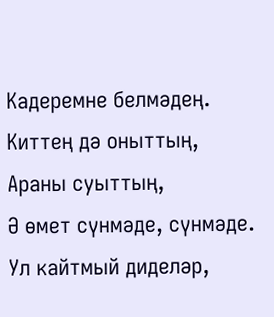Кадеремне белмәдең.
Киттең дә оныттың,
Араны суыттың,
Ә өмет сүнмәде, сүнмәде.
Ул кайтмый диделәр,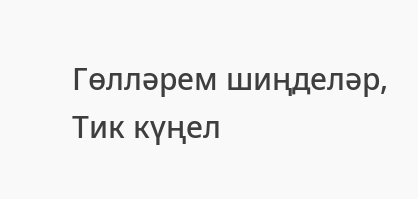Гөлләрем шиңделәр,
Тик күңел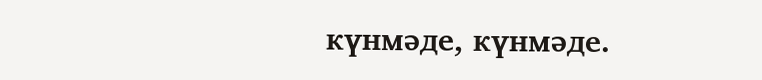күнмәде, күнмәде.